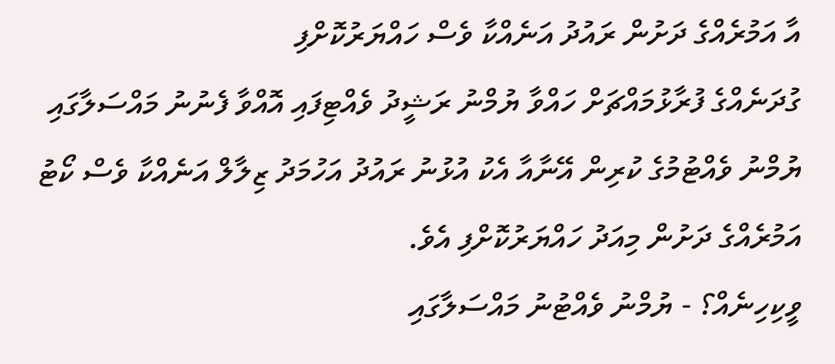އާ އަމުރެއްގެ ދަށުން ރައުދު އަނެއްކާ ވެސް ހައްޔަރުކޮށްފި
ގުދަނެއްގެ ފުރާޅުމައްޗަށް ހައްވާ ޔުމްނު ރަޝީދު ވެއްޓިފައި އޮއްވާ ފެނުނު މައްސަލާގައި ޔުމްނު ވެއްޓުމުގެ ކުރިން އޭނާއާ އެކު އުޅުނު ރައުދު އަހުމަދު ޒިލާލް އަނެއްކާ ވެސް ކޯޓު އަމުރެއްގެ ދަށުން މިއަދު ހައްޔަރުކޮށްފި އެވެ.
ވީކިހިނެއް؟ - ޔުމްނު ވެއްޓުނު މައްސަލާގައި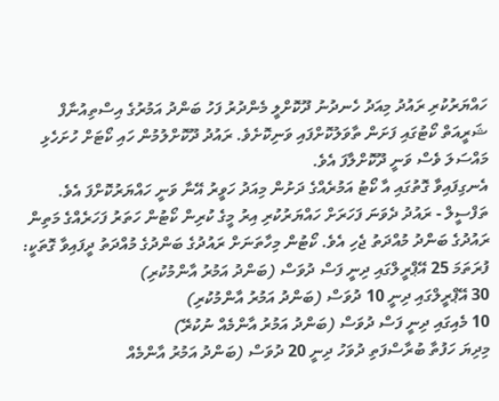ހައްޔަރުކުރި ރައުދު މިއަދު ހެނދުނު ދޫކޮށްލީ މެންދުރު ފަހު ބަންދު އަމުރުގެ އިސްތިއުނާފް ޝަރީއަތް ކޯޓުގައި ފަށަން ތާވަލުކޮށްފައި ވަނިކޮށެވެ. ރައުދު ދޫކޮށްލުމުން ހައި ކޯޓަށް ހުށަހެޅި މައްސަލަ ވެސް ވަނީ ދޫކޮށްލާފަ އެވެ.
އެނގިފައިވާ ގޮތުގައި އާ ކޯޓު އަމުރެއްގެ ދަށުން މިއަދު ހަވީރު އޭނާ ވަނީ ހައްޔަރުކޮށްފަ އެވެ.
ތަފްސީލް - ރައުދު ދެވަނަ ފަހަރަށް ހައްޔަރުކުރި އިރު މީގެ ކުރިން ކޯޓުން ހަތަރު ފަހަރެއްގެ މަތިން ރައުދުގެ ބަންދު މުއްދަތު ޖެހި އެވެ. ކޯޓުން މިހާތަނަށް ރައުދުގެ ބަންދުގެ މުއްދަތު ދީފައިވާ ގޮތަކީ:
ފުރަތަމަ 25 އޭޕްރީލްގައި ދިނީ ފަސް ދުވަސް (ބަންދު އަމުރު އާންމުކުރި)
30 އޭޕްރީލްގައި ދިނީ 10 ދުވަސް (ބަންދު އަމުރު އާންމުކުރި)
10 މެއިގައި ދިނީ ފަސް ދުވަސް (ބަންދު އަމުރު އާންމެއް ނުކުރޭ)
މިދިޔަ ހަފުތާ ބުރާސްފަތި ދުވަހު ދިނީ 20 ދުވަސް (ބަންދު އަމުރު އާންމެއް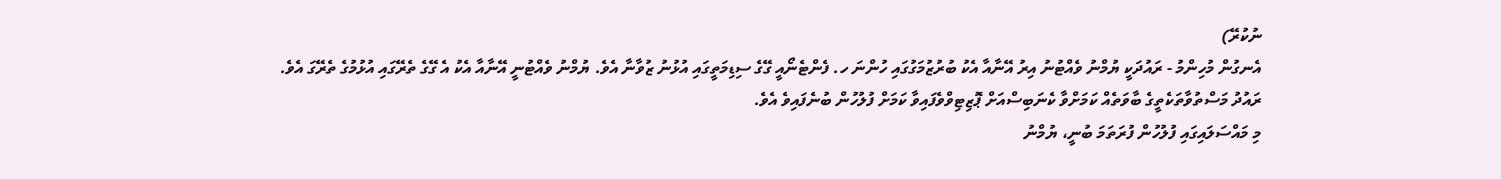ނުކުރޭ)
އެނގުން މުހިންމު - ރައުދަކީ ޔުމްނު ވެއްޓުނު އިރު އޭނާއާ އެކު ބުރުޒުމަގުގައި ހުންނަ ހ. ފެންޓެނޯއީ ގޭގެ ސިޑިމަތީގައި އުޅުނު ޒުވާނާ އެވެ. ޔުމްނު ވެއްޓުނީ އޭނާއާ އެކު އެ ގޭގެ ތެރޭގައި އުޅުމުގެ ތެރޭގަ އެވެ.
ރައުދު މަސްތުވާތަކެތީގެ ބާވަތެއް ކަމަށްވާ ކެނަބިސްއަށް ޕޮޒިޓިވްވެފައިވާ ކަމަށް ފުލުހުން ބުނެފައިވެ އެވެ.
މި މައްސަލައިގައި ފުލުހުން ފުރަތަމަ ބުނީ، ޔުމްނު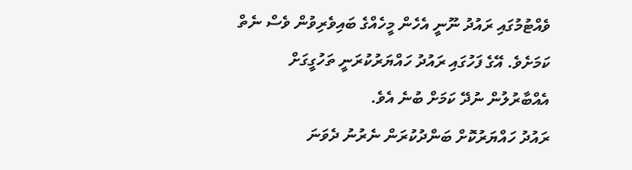ވެއްޓުމުގައި ރައުދު ނޫނީ އެހެން މީހެއްގެ ބައިވެރިވުން ވެސް ނެތް ކަމަށެވެ. އޭގެ ފަހުގައި ރައުދު ހައްޔަރުކުރަނީ ތަހުގީގަށް އެއްބާރުލުން ނުދޭ ކަމަށް ބުނެ އެވެ.
ރައުދު ހައްޔަރުކޮށް ބަންދުކުރަން ނެރުނު ދެވަނަ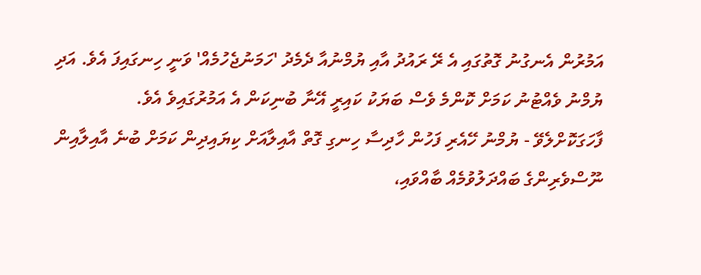އަމުރުން އެނގުނު ގޮތުގައި އެ ރޭ ރައުދު އާއި ޔުމްނުއާ ދެމެދު 'ހަމަނުޖެހުމެއް' ވަނީ ހިނގައިފަ އެވެ. އަދި ޔުމްނު ވެއްޓުނު ކަމަށް ކޮންމެ ވެސް ބަޔަކު ކައިރީ އޭނާ ބުނިކަން އެ އަމުރުގައިވެ އެވެ.
ފާހަގަކޮށްލެވޭ - ޔުމްނު ހޭއެރި ފަހުން ހާދިސާ ހިނގި ގޮތް އާއިލާއަށް ކިޔައިދިން ކަމަށް ބުނެ އާއިލާއިން ނޫސްވެރިންގެ ބައްދަލުވުމެއް ބާއްވައި،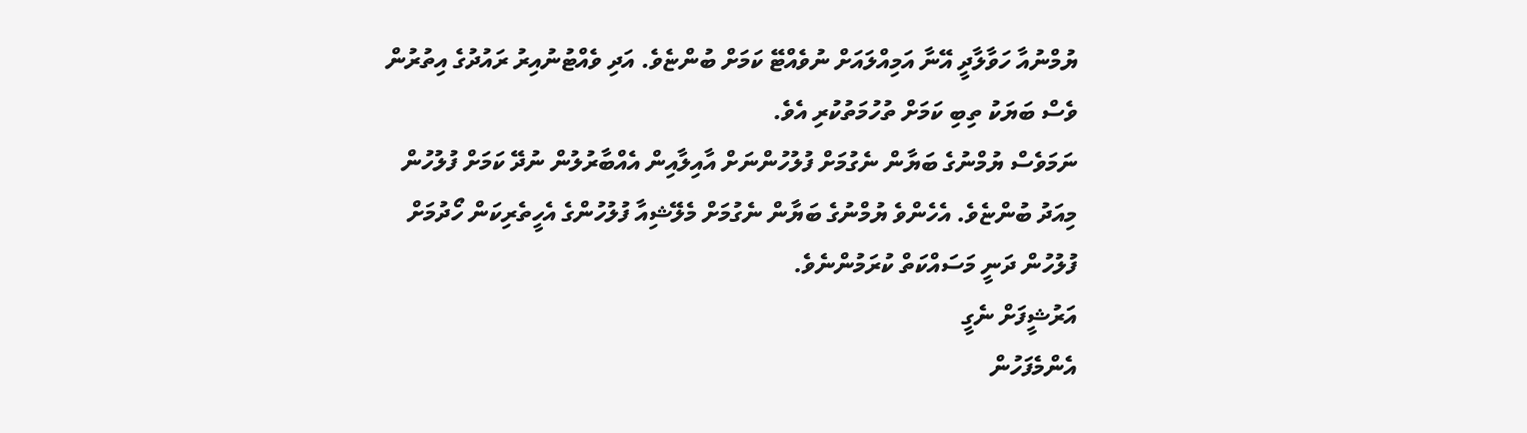ޔުމްނުއާ ހަވާލާދީ އޭނާ އަމިއްލައަށް ނުވެއްޓޭ ކަމަށް ބުންޏެވެ. އަދި ވެއްޓުނުއިރު ރައުދުގެ އިތުރުން ވެސް ބަޔަކު ތިބި ކަމަށް ތުހުމަތުކުރި އެވެ.
ނަމަވެސް ޔުމްނުގެ ބަޔާން ނެގުމަށް ފުލުހުންނަށް އާއިލާއިން އެއްބާރުލުން ނުދޭ ކަމަށް ފުލުހުން މިއަދު ބުންޏެވެ. އެހެންވެ ޔުމްނުގެ ބަޔާން ނެގުމަށް މެލޭޝިއާ ފުލުހުންގެ އެހީތެރިކަން ހޯދުމަށް ފުލުހުން ދަނީ މަސައްކަތް ކުރަމުންނެވެ.
އަރުޝީފަށް ނެގީ
އެންމެފަހުން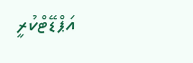އަޕްޑޭޓްކުރީ